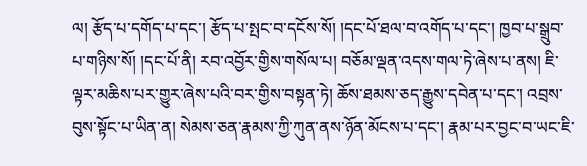ལ། རྩོད་པ་དགོད་པ་དང་། རྩོད་པ་སྤང་བ་དངོས་སོ། །དང་པོ་ཐལ་བ་འགོད་པ་དང་། ཁྱབ་པ་སྒྲུབ་པ་གཉིས་སོ། །དང་པོ་ནི། རབ་འབྱོར་གྱིས་གསོལ་པ། བཅོམ་ལྡན་འདས་གལ་ཏེ་ཞེས་པ་ནས། ཇི་ལྟར་མཆིས་པར་གྱུར་ཞེས་པའི་བར་གྱིས་བསྟན་ཏེ། ཆོས་ཐམས་ཅད་རྒྱུས་དབེན་པ་དང་། འབྲས་བུས་སྟོང་པ་ཡིན་ན། སེམས་ཅན་རྣམས་ཀྱི་ཀུན་ནས་ཉོན་མོངས་པ་དང་། རྣམ་པར་བྱང་བ་ཡང་ཇི་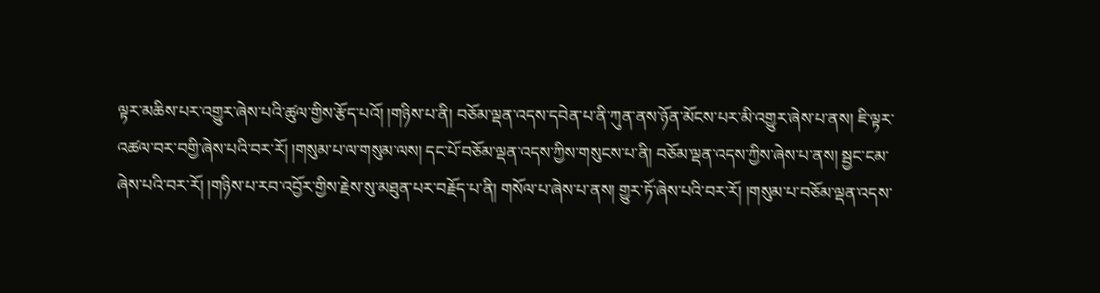ལྟར་མཆིས་པར་འགྱུར་ཞེས་པའི་ཚུལ་གྱིས་རྩོད་པའོ། །གཉིས་པ་ནི། བཅོམ་ལྡན་འདས་དབེན་པ་ནི་ཀུན་ནས་ཉོན་མོངས་པར་མི་འགྱུར་ཞེས་པ་ནས། ཇི་ལྟར་འཚལ་བར་བགྱི་ཞེས་པའི་བར་རོ། །གསུམ་པ་ལ་གསུམ་ལས། དང་པོ་བཅོམ་ལྡན་འདས་ཀྱིས་གསུངས་པ་ནི། བཅོམ་ལྡན་འདས་ཀྱིས་ཞེས་པ་ནས། སྦྱང་ངམ་ཞེས་པའི་བར་རོ། །གཉིས་པ་རབ་འབྱོར་གྱིས་རྗེས་སུ་མཐུན་པར་བརྗོད་པ་ནི། གསོལ་པ་ཞེས་པ་ནས། གྱུར་ཏོ་ཞེས་པའི་བར་རོ། །གསུམ་པ་བཅོམ་ལྡན་འདས་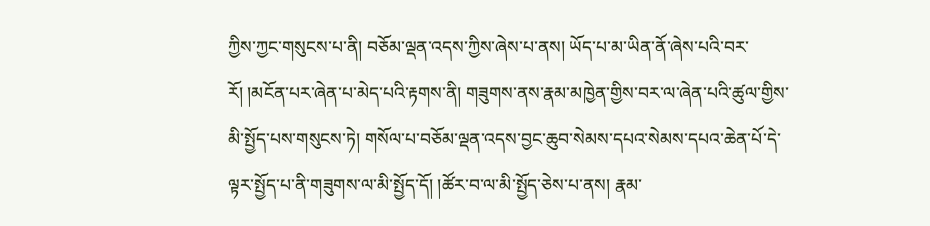ཀྱིས་ཀྱང་གསུངས་པ་ནི། བཅོམ་ལྡན་འདས་ཀྱིས་ཞེས་པ་ནས། ཡོད་པ་མ་ཡིན་ནོ་ཞེས་པའི་བར་རོ། །མངོན་པར་ཞེན་པ་མེད་པའི་རྟགས་ནི། གཟུགས་ནས་རྣམ་མཁྱེན་གྱིས་བར་ལ་ཞེན་པའི་ཚུལ་གྱིས་མི་སྤྱོད་པས་གསུངས་ཏེ། གསོལ་པ་བཅོམ་ལྡན་འདས་བྱང་ཆུབ་སེམས་དཔའ་སེམས་དཔའ་ཆེན་པོ་དེ་ལྟར་སྤྱོད་པ་ནི་གཟུགས་ལ་མི་སྤྱོད་དོ། །ཚོར་བ་ལ་མི་སྤྱོད་ཅེས་པ་ནས། རྣམ་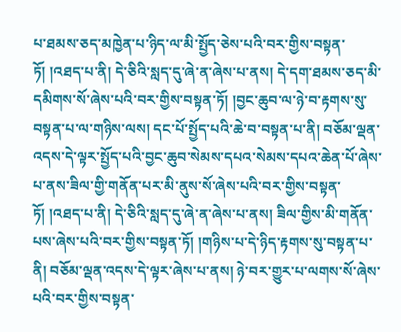པ་ཐམས་ཅད་མཁྱེན་པ་ཉིད་ལ་མི་སྤྱོད་ཅེས་པའི་བར་གྱིས་བསྟན་ཏོ། །འཐད་པ་ནི། དེ་ཅིའི་སླད་དུ་ཞེ་ན་ཞེས་པ་ནས། དེ་དག་ཐམས་ཅད་མི་དམིགས་སོ་ཞེས་པའི་བར་གྱིས་བསྟན་ཏོ། །བྱང་ཆུབ་ལ་ཉེ་བ་རྟགས་སུ་བསྟན་པ་ལ་གཉིས་ལས། དང་པོ་སྤྱོད་པའི་ཆེ་བ་བསྟན་པ་ནི། བཅོམ་ལྡན་འདས་དེ་ལྟར་སྤྱོད་པའི་བྱང་ཆུབ་སེམས་དཔའ་སེམས་དཔའ་ཆེན་པོ་ཞེས་པ་ནས་ཟིལ་གྱི་གནོན་པར་མི་ནུས་སོ་ཞེས་པའི་བར་གྱིས་བསྟན་ཏོ། །འཐད་པ་ནི། དེ་ཅིའི་སླད་དུ་ཞེ་ན་ཞེས་པ་ནས། ཟིལ་གྱིས་མི་གནོན་པས་ཞེས་པའི་བར་གྱིས་བསྟན་ཏོ། །གཉིས་པ་དེ་ཉིད་རྟགས་སུ་བསྟན་པ་ནི། བཅོམ་ལྡན་འདས་དེ་ལྟར་ཞེས་པ་ནས། ཉེ་བར་གྱུར་པ་ལགས་སོ་ཞེས་པའི་བར་གྱིས་བསྟན་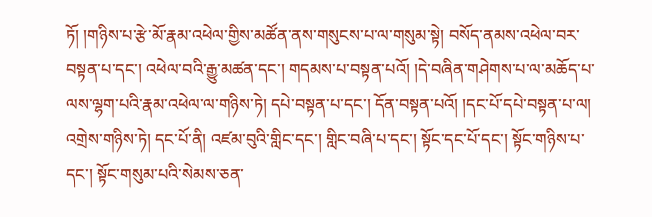ཏོ། །གཉིས་པ་རྩེ་མོ་རྣམ་འཕེལ་གྱིས་མཚོན་ནས་གསུངས་པ་ལ་གསུམ་སྟེ། བསོད་ནམས་འཕེལ་བར་བསྟན་པ་དང་། འཕེལ་བའི་རྒྱུ་མཚན་དང་། གདམས་པ་བསྟན་པའོ། །དེ་བཞིན་གཤེགས་པ་ལ་མཆོད་པ་ལས་ལྷག་པའི་རྣམ་འཕེལ་ལ་གཉིས་ཏེ། དཔེ་བསྟན་པ་དང་། དོན་བསྟན་པའོ། །དང་པོ་དཔེ་བསྟན་པ་ལ། འགྲེས་གཉིས་ཏེ། དང་པོ་ནི། འཛམ་བུའི་གླིང་དང་། གླིང་བཞི་པ་དང་། སྟོང་དང་པོ་དང་། སྟོང་གཉིས་པ་དང་། སྟོང་གསུམ་པའི་སེམས་ཅན་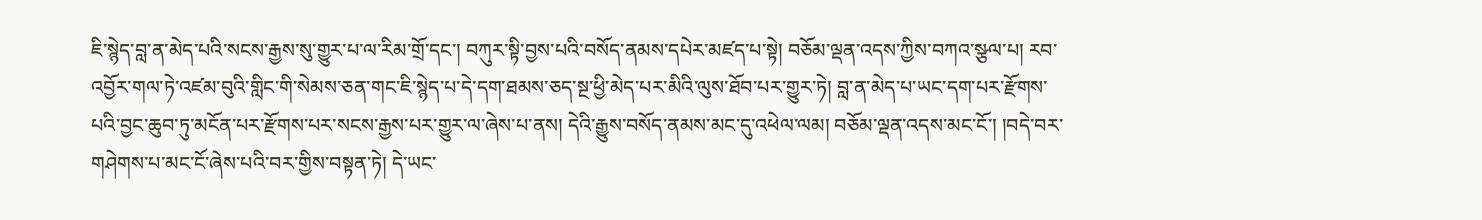ཇི་སྙེད་བླ་ན་མེད་པའི་སངས་རྒྱས་སུ་གྱུར་པ་ལ་རིམ་གྲོ་དང་། བཀུར་སྟི་བྱས་པའི་བསོད་ནམས་དཔེར་མཛད་པ་སྟེ། བཅོམ་ལྡན་འདས་ཀྱིས་བཀའ་སྩལ་པ། རབ་འབྱོར་གལ་ཏེ་འཛམ་བུའི་གླིང་གི་སེམས་ཅན་གང་ཇི་སྙེད་པ་དེ་དག་ཐམས་ཅད་སྔ་ཕྱི་མེད་པར་མིའི་ལུས་ཐོབ་པར་གྱུར་ཏེ། བླ་ན་མེད་པ་ཡང་དག་པར་རྫོགས་པའི་བྱང་ཆུབ་ཏུ་མངོན་པར་རྫོགས་པར་སངས་རྒྱས་པར་གྱུར་ལ་ཞེས་པ་ནས། དེའི་རྒྱུས་བསོད་ནམས་མང་དུ་འཕེལ་ལམ། བཅོམ་ལྡན་འདས་མང་ངོ་། །བདེ་བར་གཤེགས་པ་མང་ངོ་ཞེས་པའི་བར་གྱིས་བསྟན་ཏེ། དེ་ཡང་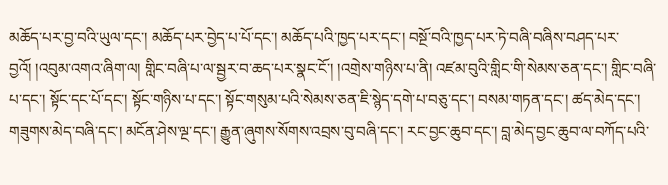མཆོད་པར་བྱ་བའི་ཡུལ་དང་། མཆོད་པར་བྱེད་པ་པོ་དང་། མཆོད་པའི་ཁྱད་པར་དང་། བསྔོ་བའི་ཁྱད་པར་ཏེ་བཞི་བཞིས་བཤད་པར་བྱའོ། །འབུམ་འགའ་ཞིག་ལ། གླིང་བཞི་པ་ལ་སྦྱར་བ་ཆད་པར་སྣང་ངོ་། །འགྲེས་གཉིས་པ་ནི། འཛམ་བུའི་གླིང་གི་སེམས་ཅན་དང་། གླིང་བཞི་པ་དང་། སྟོང་དང་པོ་དང་། སྟོང་གཉིས་པ་དང་། སྟོང་གསུམ་པའི་སེམས་ཅན་ཇི་སྙེད་དགེ་པ་བཅུ་དང་། བསམ་གཏན་དང་། ཚད་མེད་དང་། གཟུགས་མེད་བཞི་དང་། མངོན་ཤེས་ལྔ་དང་། རྒྱུན་ཞུགས་སོགས་འབྲས་བུ་བཞི་དང་། རང་བྱང་ཆུབ་དང་། བླ་མེད་བྱང་ཆུབ་ལ་བཀོད་པའི་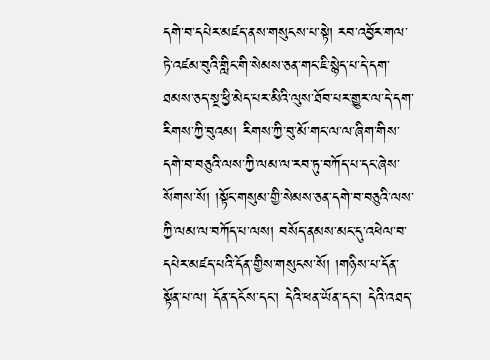དགེ་བ་དཔེར་མཛད་ནས་གསུངས་པ་སྟེ། རབ་འབྱོར་གལ་ཏེ་འཛམ་བུའི་གླིང་གི་སེམས་ཅན་གང་ཇི་སྙེད་པ་དེ་དག་ཐམས་ཅད་སྔ་ཕྱི་མེད་པར་མིའི་ལུས་ཐོབ་པར་གྱུར་ལ་དེ་དག་རིགས་ཀྱི་བུའམ། རིགས་ཀྱི་བུ་མོ་གང་ལ་ལ་ཞིག་གིས་དགེ་བ་བཅུའི་ལས་ཀྱི་ལམ་ལ་རབ་ཏུ་བཀོད་པ་དང་ཞེས་སོགས་སོ། །སྟོང་གསུམ་གྱི་སེམས་ཅན་དགེ་བ་བཅུའི་ལས་ཀྱི་ལམ་ལ་བཀོད་པ་ལས། བསོད་ནམས་མང་དུ་འཕེལ་བ་དཔེར་མཛད་པའི་དོན་གྱིས་གསུངས་སོ། །གཉིས་པ་དོན་སྟོན་པ་ལ། དོན་དངོས་དང་། དེའི་ཕན་ཡོན་དང་། དེའི་འཐད་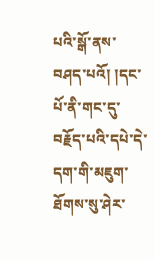པའི་སྒོ་ནས་བཤད་པའོ། །དང་པོ་ནི་གང་དུ་བརྗོད་པའི་དཔེ་དེ་དག་གི་མཇུག་ཐོགས་སུ་ཤེར་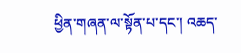ཕྱིན་གཞན་ལ་སྟོན་པ་དང་། འཆད་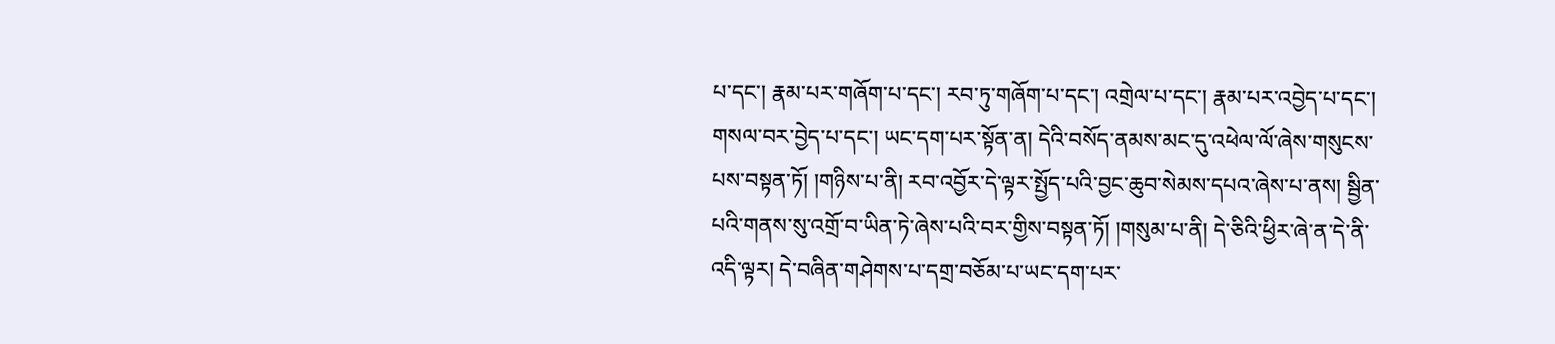པ་དང་། རྣམ་པར་གཞོག་པ་དང་། རབ་ཏུ་གཞོག་པ་དང་། འགྲེལ་པ་དང་། རྣམ་པར་འབྱེད་པ་དང་། གསལ་བར་བྱེད་པ་དང་། ཡང་དག་པར་སྟོན་ན། དེའི་བསོད་ནམས་མང་དུ་འཕེལ་ལོ་ཞེས་གསུངས་པས་བསྟན་ཏོ། །གཉིས་པ་ནི། རབ་འབྱོར་དེ་ལྟར་སྤྱོད་པའི་བྱང་ཆུབ་སེམས་དཔའ་ཞེས་པ་ནས། སྦྱིན་པའི་གནས་སུ་འགྲོ་བ་ཡིན་ཏེ་ཞེས་པའི་བར་གྱིས་བསྟན་ཏོ། །གསུམ་པ་ནི། དེ་ཅིའི་ཕྱིར་ཞེ་ན་དེ་ནི་འདི་ལྟར། དེ་བཞིན་གཤེགས་པ་དགྲ་བཅོམ་པ་ཡང་དག་པར་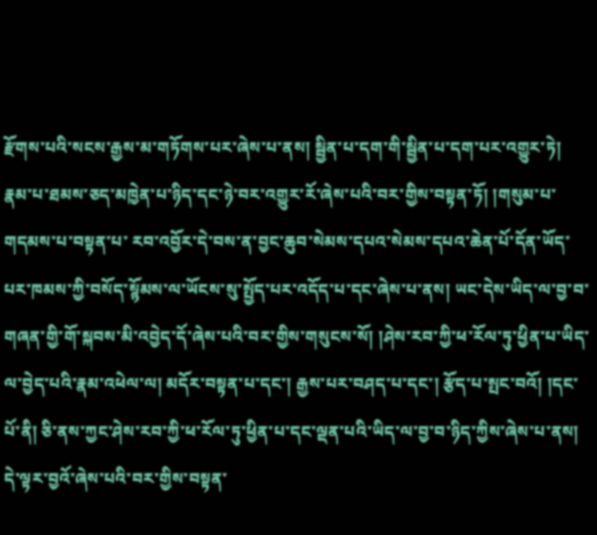རྫོགས་པའི་སངས་རྒྱས་མ་གཏོགས་པར་ཞེས་པ་ནས། སྦྱིན་པ་དག་གི་སྦྱིན་པ་དག་པར་འགྱུར་ཏེ། རྣམ་པ་ཐམས་ཅད་མཁྱེན་པ་ཉིད་དང་ཉེ་བར་འགྱུར་རོ་ཞེས་པའི་བར་གྱིས་བསྟན་ཏོ། །གསུམ་པ་གདམས་པ་བསྟན་པ་ རབ་འབྱོར་དེ་བས་ན་བྱང་ཆུབ་སེམས་དཔའ་སེམས་དཔའ་ཆེན་པོ་དོན་ཡོད་པར་ཁམས་ཀྱི་བསོད་སྙོམས་ལ་ཡོངས་སུ་སྤྱོད་པར་འདོད་པ་དང་ཞེས་པ་ནས། ཡང་དེས་ཡིད་ལ་བྱ་བ་གཞན་གྱི་གོ་སྐབས་མི་འབྱེད་དོ་ཞེས་པའི་བར་གྱིས་གསུངས་སོ། །ཤེས་རབ་ཀྱི་ཕ་རོལ་ཏུ་ཕྱིན་པ་ཡིད་ལ་བྱེད་པའི་རྣམ་འཕེལ་ལ། མདོར་བསྟན་པ་དང་། རྒྱས་པར་བཤད་པ་དང་། རྩོད་པ་སྤང་བའོ། །དང་པོ་ནི། ཅི་ནས་ཀྱང་ཤེས་རབ་ཀྱི་ཕ་རོལ་ཏུ་ཕྱིན་པ་དང་ལྡན་པའི་ཡིད་ལ་བྱ་བ་ཉིད་ཀྱིས་ཞེས་པ་ནས། དེ་ལྟར་བྱའོ་ཞེས་པའི་བར་གྱིས་བསྟན་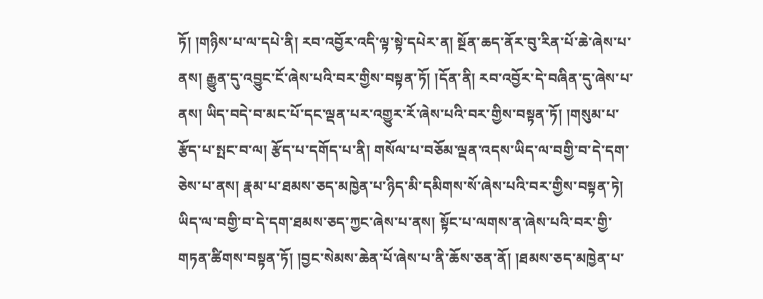ཏོ། །གཉིས་པ་ལ་དཔེ་ནི། རབ་འབྱོར་འདི་ལྟ་སྟེ་དཔེར་ན། སྔོན་ཆད་ནོར་བུ་རིན་པོ་ཆེ་ཞེས་པ་ནས། རྒྱུན་དུ་འབྱུང་ངོ་ཞེས་པའི་བར་གྱིས་བསྟན་ཏོ། །དོན་ནི། རབ་འབྱོར་དེ་བཞིན་དུ་ཞེས་པ་ནས། ཡིད་བདེ་བ་མང་པོ་དང་ལྡན་པར་འགྱུར་རོ་ཞེས་པའི་བར་གྱིས་བསྟན་ཏོ། །གསུམ་པ་རྩོད་པ་སྤང་བ་ལ། རྩོད་པ་དགོད་པ་ནི། གསོལ་པ་བཅོམ་ལྡན་འདས་ཡིད་ལ་བགྱི་བ་དེ་དག་ཅེས་པ་ནས། རྣམ་པ་ཐམས་ཅད་མཁྱེན་པ་ཉིད་མི་དམིགས་སོ་ཞེས་པའི་བར་གྱིས་བསྟན་ཏེ། ཡིད་ལ་བགྱི་བ་དེ་དག་ཐམས་ཅད་ཀྱང་ཞེས་པ་ནས། སྟོང་པ་ལགས་ན་ཞེས་པའི་བར་གྱི་གཏན་ཚིགས་བསྟན་ཏོ། །བྱང་སེམས་ཆེན་པོ་ཞེས་པ་ནི་ཆོས་ཅན་ནོ། །ཐམས་ཅད་མཁྱེན་པ་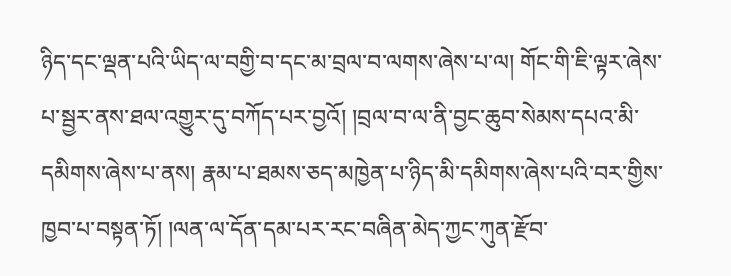ཉིད་དང་ལྡན་པའི་ཡིད་ལ་བགྱི་བ་དང་མ་བྲལ་བ་ལགས་ཞེས་པ་ལ། གོང་གི་ཇི་ལྟར་ཞེས་པ་སྦྱར་ནས་ཐལ་འགྱུར་དུ་བཀོད་པར་བྱའོ། །བྲལ་བ་ལ་ནི་བྱང་ཆུབ་སེམས་དཔའ་མི་དམིགས་ཞེས་པ་ནས། རྣམ་པ་ཐམས་ཅད་མཁྱེན་པ་ཉིད་མི་དམིགས་ཞེས་པའི་བར་གྱིས་ཁྱབ་པ་བསྟན་ཏོ། །ལན་ལ་དོན་དམ་པར་རང་བཞིན་མེད་ཀྱང་ཀུན་རྫོབ་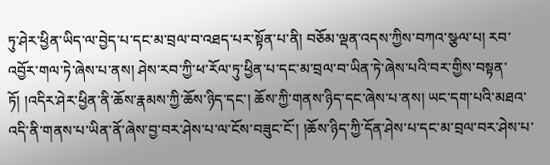ཏུ་ཤེར་ཕྱིན་ཡིད་ལ་བྱེད་པ་དང་མ་བྲལ་བ་འཐད་པར་སྟོན་པ་ནི། བཅོམ་ལྡན་འདས་ཀྱིས་བཀའ་སྩལ་པ། རབ་འབྱོར་གལ་ཏེ་ཞེས་པ་ནས། ཤེས་རབ་ཀྱི་ཕ་རོལ་ཏུ་ཕྱིན་པ་དང་མ་བྲལ་བ་ཡིན་ཏེ་ཞེས་པའི་བར་གྱིས་བསྟན་ཏོ། །འདིར་ཤེར་ཕྱིན་ནི་ཆོས་རྣམས་ཀྱི་ཆོས་ཉིད་དང་། ཆོས་ཀྱི་གནས་ཉིད་དང་ཞེས་པ་ནས། ཡང་དག་པའི་མཐའ་འདི་ནི་གནས་པ་ཡིན་ནོ་ཞེས་བྱ་བར་ཤེས་པ་ལ་ངོས་བཟུང་ངོ་། །ཆོས་ཉིད་ཀྱི་དོན་ཤེས་པ་དང་མ་བྲལ་བར་ཤེས་པ་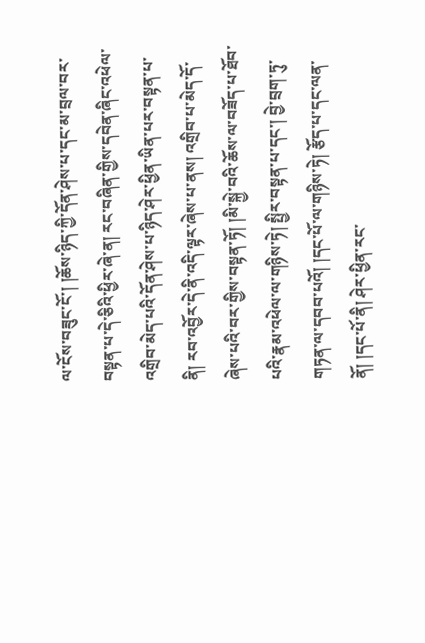ལ་ངོས་བཟུང་ངོ་། །ཆོས་ཉིད་ཀྱི་དོན་ཤེས་པ་དང་མ་བྲལ་བར་བསྟན་པ་དེ་ཅིའི་ཕྱིར་ཞེ་ན། རང་བཞིན་གྱིས་དབེན་ཞིང་འཕེལ་འགྲིབ་མེད་པའི་དོན་ཤེས་པ་ཉིད་ཤེར་ཕྱིན་ཡིན་པར་བསྟན་པ་ནི། རབ་འབྱོར་དེ་ནི་འདི་ལྟར་ཞེས་པ་ནས། འགྲིབ་པ་མེད་དོ་ཞེས་པའི་བར་གྱིས་བསྟན་ཏོ། །མི་སྐྱེ་བའི་ཆོས་ལ་བཟོད་པ་ཐོབ་པའི་རྣམ་འཕེལ་ལ་གཉིས་ཏེ། སྤྱིར་བསྟན་པ་དང་། བྱེ་བྲག་ཏུ་གཏན་ལ་དབབ་པའོ། །དང་པོ་ལ་གཉིས་ཏེ། རྩོད་པ་དང་ལན་ནོ། །དང་པོ་ནི། ཤེར་ཕྱིན་རང་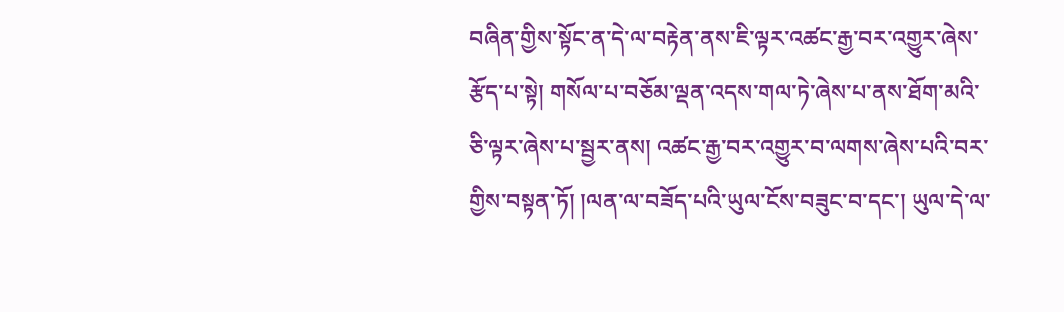བཞིན་གྱིས་སྟོང་ན་དེ་ལ་བརྟེན་ནས་ཇི་ལྟར་འཚང་རྒྱ་བར་འགྱུར་ཞེས་རྩོད་པ་སྟེ། གསོལ་པ་བཅོམ་ལྡན་འདས་གལ་ཏེ་ཞེས་པ་ནས་ཐོག་མའི་ཅི་ལྟར་ཞེས་པ་སྦྱར་ནས། འཚང་རྒྱ་བར་འགྱུར་བ་ལགས་ཞེས་པའི་བར་གྱིས་བསྟན་ཏོ། །ལན་ལ་བཟོད་པའི་ཡུལ་ངོས་བཟུང་བ་དང་། ཡུལ་དེ་ལ་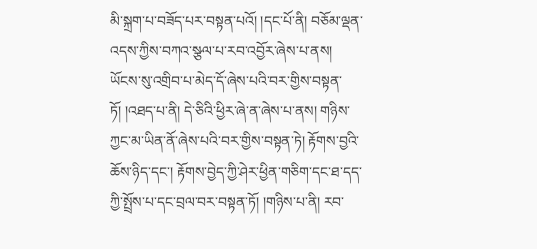མི་སྐྲག་པ་བཟོད་པར་བསྟན་པའོ། །དང་པོ་ནི། བཅོམ་ལྡན་འདས་ཀྱིས་བཀའ་སྩལ་པ་རབ་འབྱོར་ཞེས་པ་ནས། ཡོངས་སུ་འགྲིབ་པ་མེད་དོ་ཞེས་པའི་བར་གྱིས་བསྟན་ཏོ། །འཐད་པ་ནི། དེ་ཅིའི་ཕྱིར་ཞེ་ན་ཞེས་པ་ནས། གཉིས་ཀྱང་མ་ཡིན་ནོ་ཞེས་པའི་བར་གྱིས་བསྟན་ཏེ། རྟོགས་བྱའི་ཆོས་ཉིད་དང་། རྟོགས་བྱེད་ཀྱི་ཤེར་ཕྱིན་གཅིག་དང་ཐ་དད་ཀྱི་སྤྲོས་པ་དང་བྲལ་བར་བསྟན་ཏོ། །གཉིས་པ་ནི། རབ་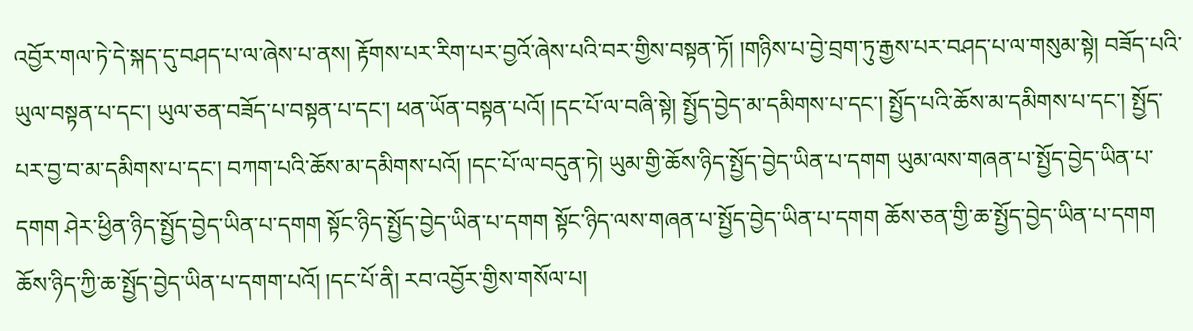འབྱོར་གལ་ཏེ་དེ་སྐད་དུ་བཤད་པ་ལ་ཞེས་པ་ནས། རྟོགས་པར་རིག་པར་བྱའོ་ཞེས་པའི་བར་གྱིས་བསྟན་ཏོ། །གཉིས་པ་བྱེ་བྲག་ཏུ་རྒྱས་པར་བཤད་པ་ལ་གསུམ་སྟེ། བཟོད་པའི་ཡུལ་བསྟན་པ་དང་། ཡུལ་ཅན་བཟོད་པ་བསྟན་པ་དང་། ཕན་ཡོན་བསྟན་པའོ། །དང་པོ་ལ་བཞི་སྟེ། སྤྱོད་བྱེད་མ་དམིགས་པ་དང་། སྤྱོད་པའི་ཆོས་མ་དམིགས་པ་དང་། སྤྱོད་པར་བྱ་བ་མ་དམིགས་པ་དང་། བཀག་པའི་ཆོས་མ་དམིགས་པའོ། །དང་པོ་ལ་བདུན་ཏེ། ཡུམ་གྱི་ཆོས་ཉིད་སྤྱོད་བྱེད་ཡིན་པ་དགག ཡུམ་ལས་གཞན་པ་སྤྱོད་བྱེད་ཡིན་པ་དགག ཤེར་ཕྱིན་ཉིད་སྤྱོད་བྱེད་ཡིན་པ་དགག སྟོང་ཉིད་སྤྱོད་བྱེད་ཡིན་པ་དགག སྟོང་ཉིད་ལས་གཞན་པ་སྤྱོད་བྱེད་ཡིན་པ་དགག ཆོས་ཅན་གྱི་ཆ་སྤྱོད་བྱེད་ཡིན་པ་དགག ཆོས་ཉིད་ཀྱི་ཆ་སྤྱོད་བྱེད་ཡིན་པ་དགག་པའོ། །དང་པོ་ནི། རབ་འབྱོར་གྱིས་གསོལ་པ།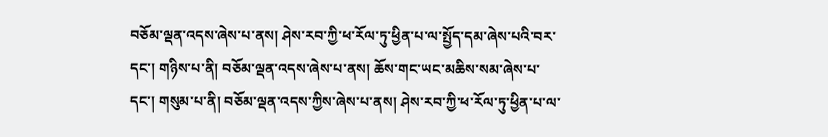བཅོམ་ལྡན་འདས་ཞེས་པ་ནས། ཤེས་རབ་ཀྱི་ཕ་རོལ་ཏུ་ཕྱིན་པ་ལ་སྤྱོད་དམ་ཞེས་པའི་བར་དང་། གཉིས་པ་ནི། བཅོམ་ལྡན་འདས་ཞེས་པ་ནས། ཆོས་གང་ཡང་མཆིས་སམ་ཞེས་པ་དང་། གསུམ་པ་ནི། བཅོམ་ལྡན་འདས་ཀྱིས་ཞེས་པ་ནས། ཤེས་རབ་ཀྱི་ཕ་རོལ་ཏུ་ཕྱིན་པ་ལ་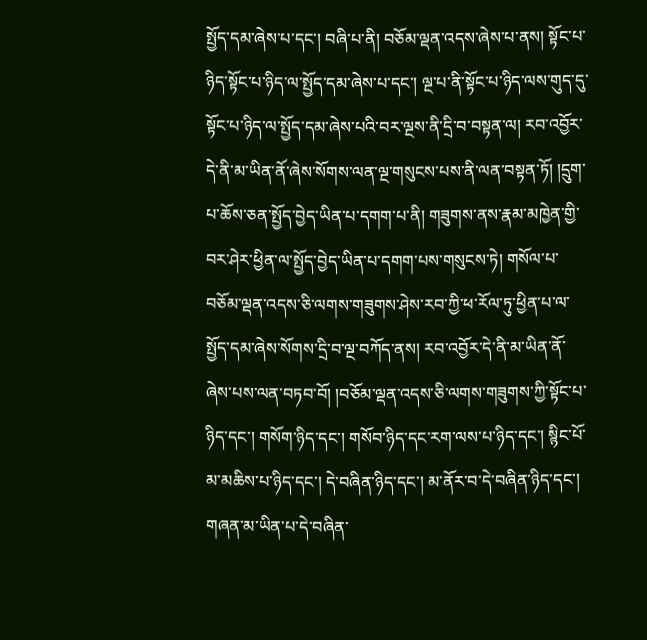སྤྱོད་དམ་ཞེས་པ་དང་། བཞི་པ་ནི། བཅོམ་ལྡན་འདས་ཞེས་པ་ནས། སྟོང་པ་ཉིད་སྟོང་པ་ཉིད་ལ་སྤྱོད་དམ་ཞེས་པ་དང་། ལྔ་པ་ནི་སྟོང་པ་ཉིད་ལས་གུད་དུ་སྟོང་པ་ཉིད་ལ་སྤྱོད་དམ་ཞེས་པའི་བར་ལྔས་ནི་དྲི་བ་བསྟན་ལ། རབ་འབྱོར་དེ་ནི་མ་ཡིན་ནོ་ཞེས་སོགས་ལན་ལྔ་གསུངས་པས་ནི་ལན་བསྟན་ཏོ། །དྲུག་པ་ཆོས་ཅན་སྤྱོད་བྱེད་ཡིན་པ་དགག་པ་ནི། གཟུགས་ནས་རྣམ་མཁྱེན་གྱི་བར་ཤེར་ཕྱིན་ལ་སྤྱོད་བྱེད་ཡིན་པ་དགག་པས་གསུངས་ཏེ། གསོལ་པ་བཅོམ་ལྡན་འདས་ཅི་ལགས་གཟུགས་ཤེས་རབ་ཀྱི་ཕ་རོལ་ཏུ་ཕྱིན་པ་ལ་སྤྱོད་དམ་ཞེས་སོགས་དྲི་བ་ལྔ་བཀོད་ནས། རབ་འབྱོར་དེ་ནི་མ་ཡིན་ནོ་ཞེས་པས་ལན་བཏབ་བོ། །བཅོམ་ལྡན་འདས་ཅི་ལགས་གཟུགས་ཀྱི་སྟོང་པ་ཉིད་དང་། གསོག་ཉིད་དང་། གསོབ་ཉིད་དང་རག་ལས་པ་ཉིད་དང་། སྙིང་པོ་མ་མཆིས་པ་ཉིད་དང་། དེ་བཞིན་ཉིད་དང་། མ་ནོར་བ་དེ་བཞིན་ཉིད་དང་། གཞན་མ་ཡིན་པ་དེ་བཞིན་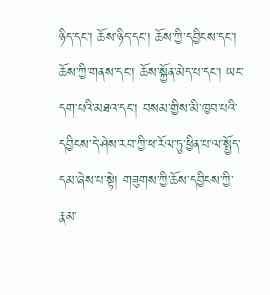ཉིད་དང་། ཆོས་ཉིད་དང་། ཆོས་ཀྱི་དབྱིངས་དང་། ཆོས་ཀྱི་གནས་དང་། ཆོས་སྐྱོན་མེད་པ་དང་། ཡང་དག་པའི་མཐའ་དང་། བསམ་གྱིས་མི་ཁྱབ་པའི་དབྱིངས་དེ་ཤེས་རབ་ཀྱི་ཕ་རོལ་ཏུ་ཕྱིན་པ་ལ་སྤྱོད་དམ་ཞེས་པ་སྟེ། གཟུགས་ཀྱི་ཆོས་དབྱིངས་ཀྱི་རྣམ་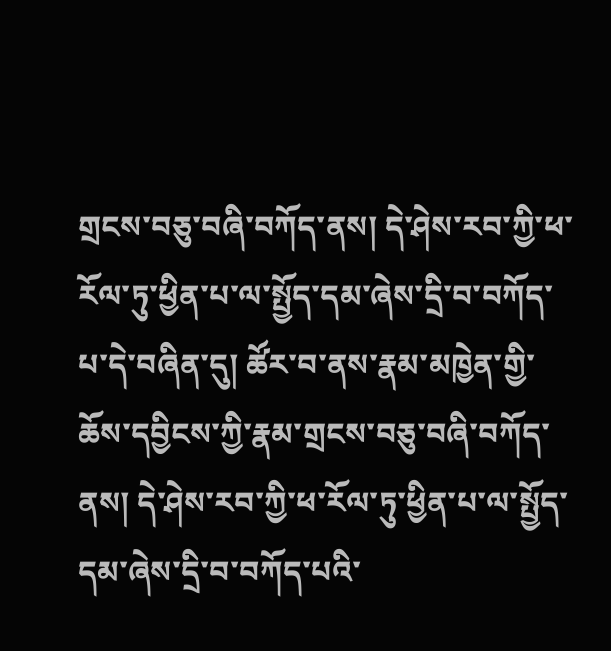གྲངས་བཅུ་བཞི་བཀོད་ནས། དེ་ཤེས་རབ་ཀྱི་ཕ་རོལ་ཏུ་ཕྱིན་པ་ལ་སྤྱོད་དམ་ཞེས་དྲི་བ་བཀོད་པ་དེ་བཞིན་དུ། ཚོར་བ་ནས་རྣམ་མཁྱེན་གྱི་ཆོས་དབྱིངས་ཀྱི་རྣམ་གྲངས་བཅུ་བཞི་བཀོད་ནས། དེ་ཤེས་རབ་ཀྱི་ཕ་རོལ་ཏུ་ཕྱིན་པ་ལ་སྤྱོད་དམ་ཞེས་དྲི་བ་བཀོད་པའི་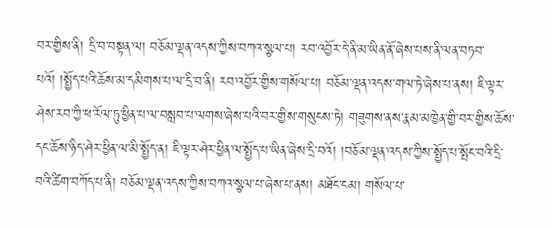བར་གྱིས་ནི། དྲི་བ་བསྟན་ལ། བཅོམ་ལྡན་འདས་ཀྱིས་བཀའ་སྩལ་པ། རབ་འབྱོར་དེ་ནི་མ་ཡིན་ནོ་ཞེས་པས་ནི་ལན་བཏབ་པའོ། །སྤྱོད་པའི་ཆོས་མ་དམིགས་པ་ལ་དྲི་བ་ནི། རབ་འབྱོར་གྱིས་གསོལ་པ། བཅོམ་ལྡན་འདས་གལ་ཏེ་ཞེས་པ་ནས། ཇི་ལྟར་ཤེས་རབ་ཀྱི་ཕ་རོལ་ཏུ་ཕྱིན་པ་ལ་བསླབ་པ་ལགས་ཞེས་པའི་བར་གྱིས་གསུངས་ཏེ། གཟུགས་ནས་རྣམ་མཁྱེན་གྱི་བར་གྱིས་ཆོས་དང་ཆོས་ཉིད་ཤེར་ཕྱིན་ལ་མི་སྤྱོད་ན། ཇི་ལྟར་ཤེར་ཕྱིན་ལ་སྤྱོད་པ་ཡིན་ཞེས་དྲི་བའོ། །བཅོམ་ལྡན་འདས་ཀྱིས་སྤྱོད་པ་སྤོང་བའི་དྲི་བའི་ཚིག་བཀོད་པ་ནི། བཅོམ་ལྡན་འདས་ཀྱིས་བཀའ་སྩལ་པ་ཞེས་པ་ནས། མཐོང་ངམ། གསོལ་པ་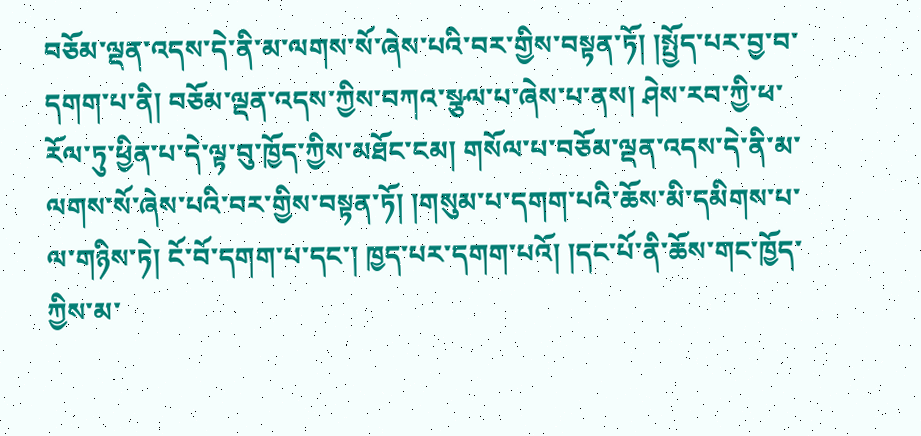བཅོམ་ལྡན་འདས་དེ་ནི་མ་ལགས་སོ་ཞེས་པའི་བར་གྱིས་བསྟན་ཏོ། །སྤྱོད་པར་བྱ་བ་དགག་པ་ནི། བཅོམ་ལྡན་འདས་ཀྱིས་བཀའ་སྩལ་པ་ཞེས་པ་ནས། ཤེས་རབ་ཀྱི་ཕ་རོལ་ཏུ་ཕྱིན་པ་དེ་ལྟ་བུ་ཁྱོད་ཀྱིས་མཐོང་ངམ། གསོལ་པ་བཅོམ་ལྡན་འདས་དེ་ནི་མ་ལགས་སོ་ཞེས་པའི་བར་གྱིས་བསྟན་ཏོ། །གསུམ་པ་དགག་པའི་ཆོས་མི་དམིགས་པ་ལ་གཉིས་ཏེ། ངོ་བོ་དགག་པ་དང་། ཁྱད་པར་དགག་པའོ། །དང་པོ་ནི་ཆོས་གང་ཁྱོད་ཀྱིས་མ་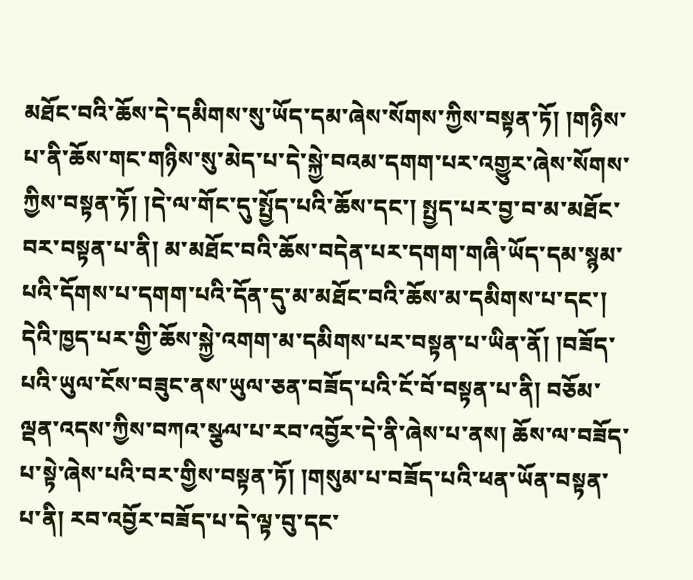མཐོང་བའི་ཆོས་དེ་དམིགས་སུ་ཡོད་དམ་ཞེས་སོགས་ཀྱིས་བསྟན་ཏོ། །གཉིས་པ་ནི་ཆོས་གང་གཉིས་སུ་མེད་པ་དེ་སྐྱེ་བའམ་དགག་པར་འགྱུར་ཞེས་སོགས་ཀྱིས་བསྟན་ཏོ། །དེ་ལ་གོང་དུ་སྤྱོད་པའི་ཆོས་དང་། སྤྱད་པར་བྱ་བ་མ་མཐོང་བར་བསྟན་པ་ནི། མ་མཐོང་བའི་ཆོས་བདེན་པར་དགག་གཞི་ཡོད་དམ་སྙམ་པའི་དོགས་པ་དགག་པའི་དོན་དུ་མ་མཐོང་བའི་ཆོས་མ་དམིགས་པ་དང་། དེའི་ཁྱད་པར་གྱི་ཆོས་སྐྱེ་འགག་མ་དམིགས་པར་བསྟན་པ་ཡིན་ནོ། །བཟོད་པའི་ཡུལ་ངོས་བཟུང་ནས་ཡུལ་ཅན་བཟོད་པའི་ངོ་བོ་བསྟན་པ་ནི། བཅོམ་ལྡན་འདས་ཀྱིས་བཀའ་སྩལ་པ་རབ་འབྱོར་དེ་ནི་ཞེས་པ་ནས། ཆོས་ལ་བཟོད་པ་སྟེ་ཞེས་པའི་བར་གྱིས་བསྟན་ཏོ། །གསུམ་པ་བཟོད་པའི་ཕན་ཡོན་བསྟན་པ་ནི། རབ་འབྱོར་བཟོད་པ་དེ་ལྟ་བུ་དང་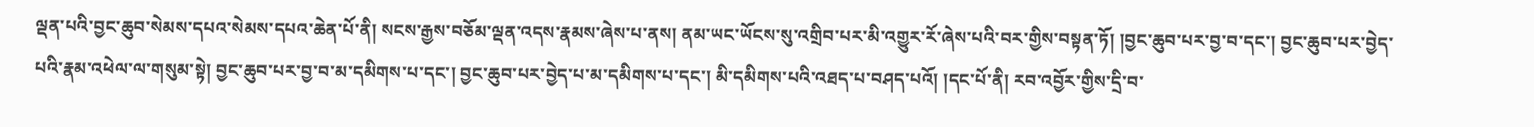ལྡན་པའི་བྱང་ཆུབ་སེམས་དཔའ་སེམས་དཔའ་ཆེན་པོ་ནི། སངས་རྒྱས་བཅོམ་ལྡན་འདས་རྣམས་ཞེས་པ་ནས། ནམ་ཡང་ཡོངས་སུ་འགྲིབ་པར་མི་འགྱུར་རོ་ཞེས་པའི་བར་གྱིས་བསྟན་ཏོ། །བྱང་ཆུབ་པར་བྱ་བ་དང་། བྱང་ཆུབ་པར་བྱེད་པའི་རྣམ་འཕེལ་ལ་གསུམ་སྟེ། བྱང་ཆུབ་པར་བྱ་བ་མ་དམིགས་པ་དང་། བྱང་ཆུབ་པར་བྱེད་པ་མ་དམིགས་པ་དང་། མི་དམིགས་པའི་འཐད་པ་བཤད་པའོ། །དང་པོ་ནི། རབ་འབྱོར་གྱིས་དྲི་བ་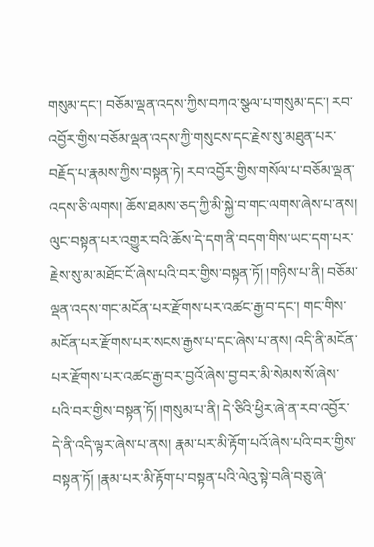གསུམ་དང་། བཅོམ་ལྡན་འདས་ཀྱིས་བཀའ་སྩལ་པ་གསུམ་དང་། རབ་འབྱོར་གྱིས་བཅོམ་ལྡན་འདས་ཀྱི་གསུངས་དང་རྗེས་སུ་མཐུན་པར་བརྗོད་པ་རྣམས་ཀྱིས་བསྟན་ཏེ། རབ་འབྱོར་གྱིས་གསོལ་པ་བཅོམ་ལྡན་འདས་ཅི་ལགས། ཆོས་ཐམས་ཅད་ཀྱི་མི་སྐྱེ་བ་གང་ལགས་ཞེས་པ་ནས། ལུང་བསྟན་པར་འགྱུར་བའི་ཆོས་དེ་དག་ནི་བདག་གིས་ཡང་དག་པར་རྗེས་སུ་མ་མཐོང་ངོ་ཞེས་པའི་བར་གྱིས་བསྟན་ཏོ། །གཉིས་པ་ནི། བཅོམ་ལྡན་འདས་གང་མངོན་པར་རྫོགས་པར་འཚང་རྒྱ་བ་དང་། གང་གིས་མངོན་པར་རྫོགས་པར་སངས་རྒྱས་པ་དང་ཞེས་པ་ནས། འདི་ནི་མངོན་པར་རྫོགས་པར་འཚང་རྒྱ་བར་བྱའོ་ཞེས་བྱ་བར་མི་སེམས་སོ་ཞེས་པའི་བར་གྱིས་བསྟན་ཏོ། །གསུམ་པ་ནི། དེ་ཅིའི་ཕྱིར་ཞེ་ན་རབ་འབྱོར་དེ་ནི་འདི་ལྟར་ཞེས་པ་ནས། རྣམ་པར་མི་རྟོག་པའོ་ཞེས་པའི་བར་གྱིས་བསྟན་ཏོ། །རྣམ་པར་མི་རྟོག་པ་བསྟན་པའི་ལེའུ་སྟེ་བཞི་བཅུ་ཞེ་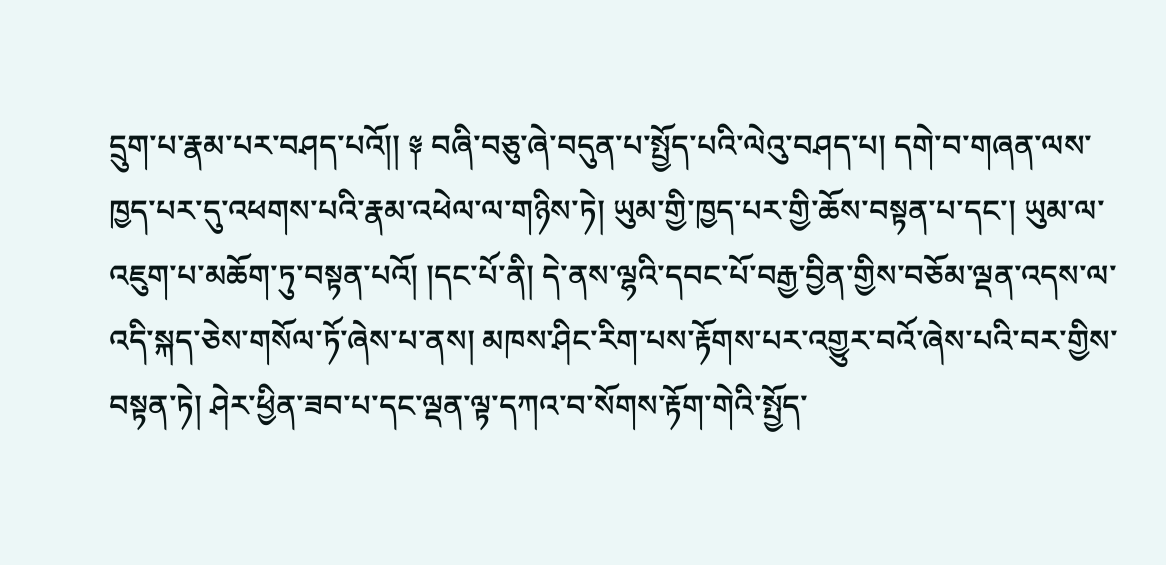དྲུག་པ་རྣམ་པར་བཤད་པའོ།། ༈ བཞི་བཅུ་ཞེ་བདུན་པ་སྤྱོད་པའི་ལེའུ་བཤད་པ། དགེ་བ་གཞན་ལས་ཁྱད་པར་དུ་འཕགས་པའི་རྣམ་འཕེལ་ལ་གཉིས་ཏེ། ཡུམ་གྱི་ཁྱད་པར་གྱི་ཆོས་བསྟན་པ་དང་། ཡུམ་ལ་འཇུག་པ་མཆོག་ཏུ་བསྟན་པའོ། །དང་པོ་ནི། དེ་ནས་ལྷའི་དབང་པོ་བརྒྱ་བྱིན་གྱིས་བཅོམ་ལྡན་འདས་ལ་འདི་སྐད་ཅེས་གསོལ་ཏོ་ཞེས་པ་ནས། མཁས་ཤིང་རིག་པས་རྟོགས་པར་འགྱུར་བའོ་ཞེས་པའི་བར་གྱིས་བསྟན་ཏེ། ཤེར་ཕྱིན་ཟབ་པ་དང་ལྡན་ལྟ་དཀའ་བ་སོགས་རྟོག་གེའི་སྤྱོད་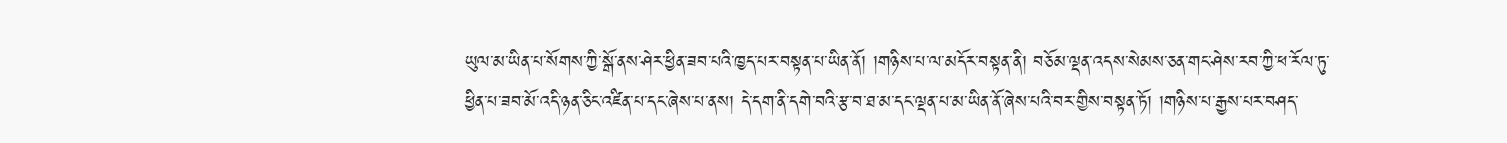ཡུལ་མ་ཡིན་པ་སོགས་ཀྱི་སྒོ་ནས་ཤེར་ཕྱིན་ཟབ་པའི་ཁྱད་པར་བསྟན་པ་ཡིན་ནོ། །གཉིས་པ་ལ་མདོར་བསྟན་ནི། བཅོམ་ལྡན་འདས་སེམས་ཅན་གང་ཤེས་རབ་ཀྱི་ཕ་རོལ་ཏུ་ཕྱིན་པ་ཟབ་མོ་འདི་ཉན་ཅིང་འཛིན་པ་དང་ཞེས་པ་ནས། དེ་དག་ནི་དགེ་བའི་རྩ་བ་ཐ་མ་དང་ལྡན་པ་མ་ཡིན་ནོ་ཞེས་པའི་བར་གྱིས་བསྟན་ཏོ། །གཉིས་པ་རྒྱས་པར་བཤད་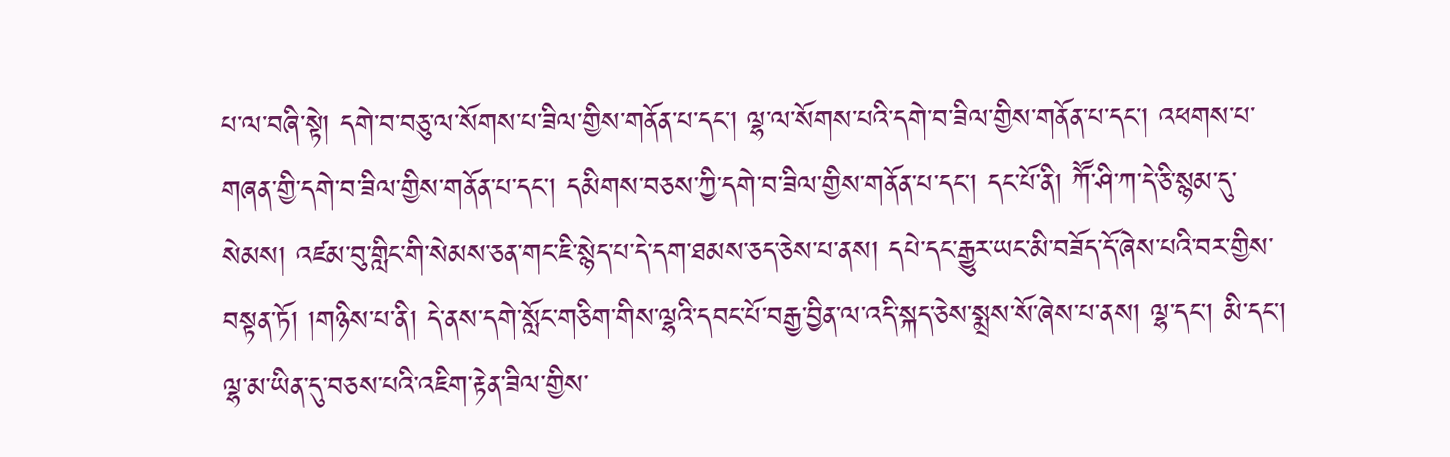པ་ལ་བཞི་སྟེ། དགེ་བ་བཅུ་ལ་སོགས་པ་ཟིལ་གྱིས་གནོན་པ་དང་། ལྷ་ལ་སོགས་པའི་དགེ་བ་ཟིལ་གྱིས་གནོན་པ་དང་། འཕགས་པ་གཞན་གྱི་དགེ་བ་ཟིལ་གྱིས་གནོན་པ་དང་། དམིགས་བཅས་ཀྱི་དགེ་བ་ཟིལ་གྱིས་གནོན་པ་དང་། དང་པོ་ནི། ཀཽ་ཤི་ཀ་དེ་ཅི་སྙམ་དུ་སེམས། འཛམ་བུ་གླིང་གི་སེམས་ཅན་གང་ཇི་སྙེད་པ་དེ་དག་ཐམས་ཅད་ཅེས་པ་ནས། དཔེ་དང་རྒྱུར་ཡང་མི་བཟོད་དོ་ཞེས་པའི་བར་གྱིས་བསྟན་ཏོ། །གཉིས་པ་ནི། དེ་ནས་དགེ་སློང་གཅིག་གིས་ལྷའི་དབང་པོ་བརྒྱ་བྱིན་ལ་འདི་སྐད་ཅེས་སྨྲས་སོ་ཞེས་པ་ནས། ལྷ་དང་། མི་དང་། ལྷ་མ་ཡིན་དུ་བཅས་པའི་འཇིག་རྟེན་ཟིལ་གྱིས་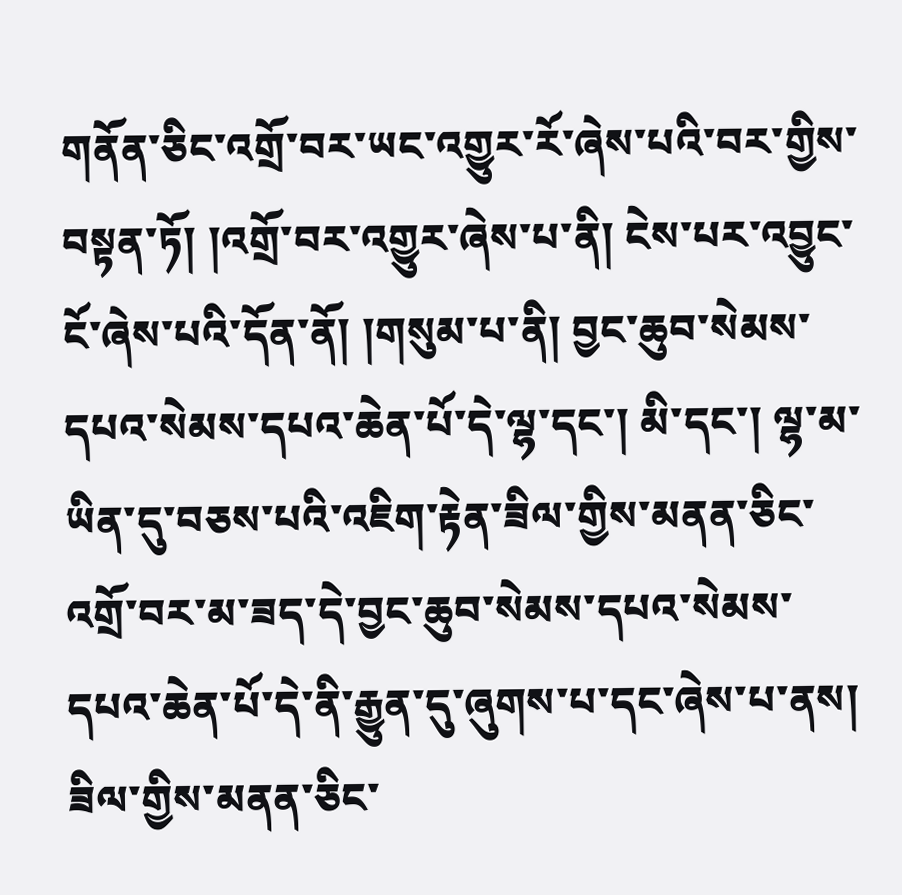གནོན་ཅིང་འགྲོ་བར་ཡང་འགྱུར་རོ་ཞེས་པའི་བར་གྱིས་བསྟན་ཏོ། །འགྲོ་བར་འགྱུར་ཞེས་པ་ནི། ངེས་པར་འབྱུང་ངོ་ཞེས་པའི་དོན་ནོ། །གསུམ་པ་ནི། བྱང་ཆུབ་སེམས་དཔའ་སེམས་དཔའ་ཆེན་པོ་དེ་ལྷ་དང་། མི་དང་། ལྷ་མ་ཡིན་དུ་བཅས་པའི་འཇིག་རྟེན་ཟིལ་གྱིས་མནན་ཅིང་འགྲོ་བར་མ་ཟད་དེ་བྱང་ཆུབ་སེམས་དཔའ་སེམས་དཔའ་ཆེན་པོ་དེ་ནི་རྒྱུན་དུ་ཞུགས་པ་དང་ཞེས་པ་ནས། ཟིལ་གྱིས་མནན་ཅིང་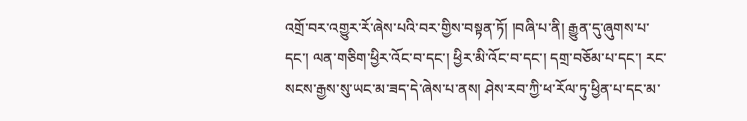འགྲོ་བར་འགྱུར་རོ་ཞེས་པའི་བར་གྱིས་བསྟན་ཏོ། །བཞི་པ་ནི། རྒྱུན་དུ་ཞུགས་པ་དང་། ལན་གཅིག་ཕྱིར་འོང་བ་དང་། ཕྱིར་མི་འོང་བ་དང་། དགྲ་བཅོམ་པ་དང་། རང་སངས་རྒྱས་སུ་ཡང་མ་ཟད་དེ་ཞེས་པ་ནས། ཤེས་རབ་ཀྱི་ཕ་རོལ་ཏུ་ཕྱིན་པ་དང་མ་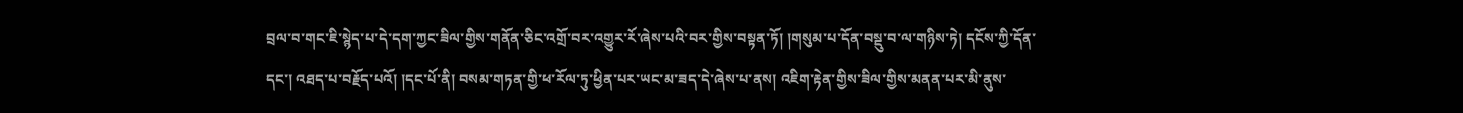བྲལ་བ་གང་ཇི་སྙེད་པ་དེ་དག་ཀྱང་ཟིལ་གྱིས་གནོན་ཅིང་འགྲོ་བར་འགྱུར་རོ་ཞེས་པའི་བར་གྱིས་བསྟན་ཏོ། །གསུམ་པ་དོན་བསྡུ་བ་ལ་གཉིས་ཏེ། དངོས་ཀྱི་དོན་དང་། འཐད་པ་བརྗོད་པའོ། །དང་པོ་ནི། བསམ་གཏན་གྱི་ཕ་རོལ་ཏུ་ཕྱིན་པར་ཡང་མ་ཟད་དེ་ཞེས་པ་ནས། འཇིག་རྟེན་གྱིས་ཟིལ་གྱིས་མནན་པར་མི་ནུས་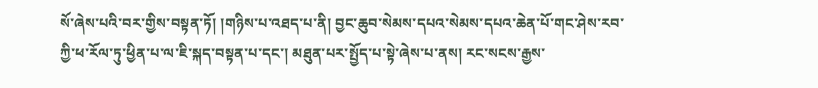སོ་ཞེས་པའི་བར་གྱིས་བསྟན་ཏོ། །གཉིས་པ་འཐད་པ་ནི། བྱང་ཆུབ་སེམས་དཔའ་སེམས་དཔའ་ཆེན་པོ་གང་ཤེས་རབ་ཀྱི་ཕ་རོལ་ཏུ་ཕྱིན་པ་ལ་ཇི་སྐད་བསྟན་པ་དང་། མཐུན་པར་སྤྱོད་པ་སྟེ་ཞེས་པ་ནས། རང་སངས་རྒྱས་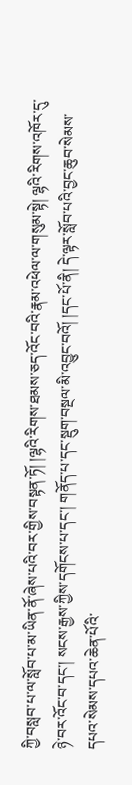ཀྱི་བསླབ་པ་ལ་སློབ་པ་མ་ཡིན་ནོ་ཞེས་པའི་བར་གྱིས་བསྟན་ཏོ། །ལྷའི་རིགས་ཐམས་ཅད་འོང་བའི་རྣམ་འཕེལ་ལ་གསུམ་སྟེ། ལྷའི་རིགས་འཁོར་དུ་ཉེ་བར་འོང་བ་དང་། སངས་རྒྱས་ཀྱིས་དགོངས་པ་དང་། གནོད་པ་དང་སྡུག་བསྔལ་མི་འབྱུང་བའོ། །དང་པོ་ནི། དེ་ལྟར་སློབ་པའི་བྱང་ཆུབ་སེམས་དཔའ་སེམས་དཔའ་ཆེན་པོའི་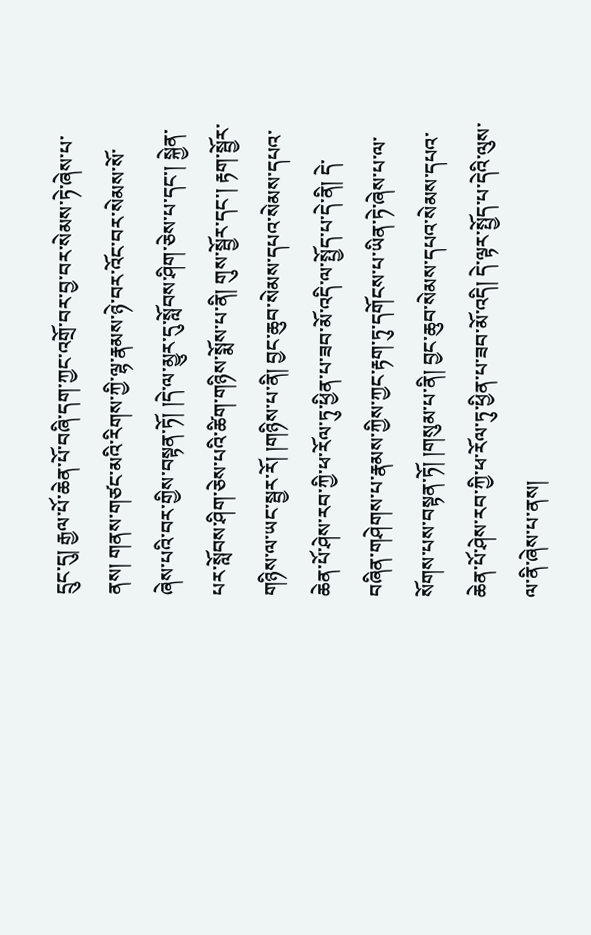དྲུང་དུ། རྒྱལ་པོ་ཆེན་པོ་བཞི་དག་ཀྱང་འགྲོ་བར་བྱ་བར་སེམས་ཏེ་ཞེས་པ་ནས། གནས་གཙང་མའི་རིགས་ཀྱི་ལྷ་རྣམས་ཉེ་བར་འོང་བར་སེམས་སོ་ཞེས་པའི་བར་གྱིས་བསྟན་ཏོ། །དེ་ལ་མྱུར་དུ་སློབས་ཤིག་ཅེས་པ་དང་། སྐྱེན་པར་སློབས་ཤིག་ཅེས་པའི་ཚིག་གཉིས་སྨོས་པ་ནི། གུས་སྦྱོར་དང་། རྟག་སྦྱོར་གཉིས་ལ་ཡང་སྦྱར་རོ། །གཉིས་པ་ནི། བྱང་ཆུབ་སེམས་དཔའ་སེམས་དཔའ་ཆེན་པོ་ཤེས་རབ་ཀྱི་ཕ་རོལ་ཏུ་ཕྱིན་པ་ཟབ་མོ་འདི་ལ་སྤྱོད་པ་དེ་ནི། དེ་བཞིན་གཤེགས་པ་རྣམས་ཀྱིས་ཀྱང་རྟག་ཏུ་དགོངས་པ་ཡིན་ཏེ་ཞེས་པ་ལ་སོགས་པས་བསྟན་ཏོ། །གསུམ་པ་ནི། བྱང་ཆུབ་སེམས་དཔའ་སེམས་དཔའ་ཆེན་པོ་ཤེས་རབ་ཀྱི་ཕ་རོལ་ཏུ་ཕྱིན་པ་ཟབ་མོ་འདི། དེ་ལྟར་སྤྱོད་པ་དེའི་ལུས་ལ་ནི་ཞེས་པ་ནས།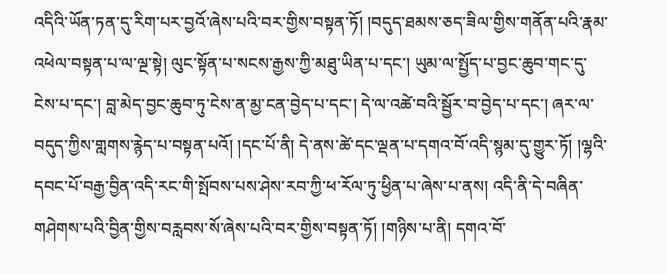འདིའི་ཡོན་ཏན་དུ་རིག་པར་བྱའོ་ཞེས་པའི་བར་གྱིས་བསྟན་ཏོ། །བདུད་ཐམས་ཅད་ཟིལ་གྱིས་གནོན་པའི་རྣམ་འཕེལ་བསྟན་པ་ལ་ལྔ་སྟེ། ལུང་སྟོན་པ་སངས་རྒྱས་ཀྱི་མཐུ་ཡིན་པ་དང་། ཡུམ་ལ་སྤྱོད་པ་བྱང་ཆུབ་གང་དུ་ངེས་པ་དང་། བླ་མེད་བྱང་ཆུབ་ཏུ་ངེས་ན་མྱ་ངན་བྱེད་པ་དང་། དེ་ལ་འཚེ་བའི་སྦྱོར་བ་བྱེད་པ་དང་། ཞར་ལ་བདུད་ཀྱིས་གླགས་རྙེད་པ་བསྟན་པའོ། །དང་པོ་ནི། དེ་ནས་ཚེ་དང་ལྡན་པ་དགའ་བོ་འདི་སྙམ་དུ་གྱུར་ཏོ། །ལྷའི་དབང་པོ་བརྒྱ་བྱིན་འདི་རང་གི་སྤོབས་པས་ཤེས་རབ་ཀྱི་ཕ་རོལ་ཏུ་ཕྱིན་པ་ཞེས་པ་ནས། འདི་ནི་དེ་བཞིན་གཤེགས་པའི་བྱིན་གྱིས་བརླབས་སོ་ཞེས་པའི་བར་གྱིས་བསྟན་ཏོ། །གཉིས་པ་ནི། དགའ་བོ་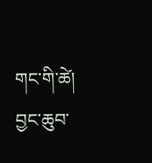གང་གི་ཚེ། བྱང་ཆུབ་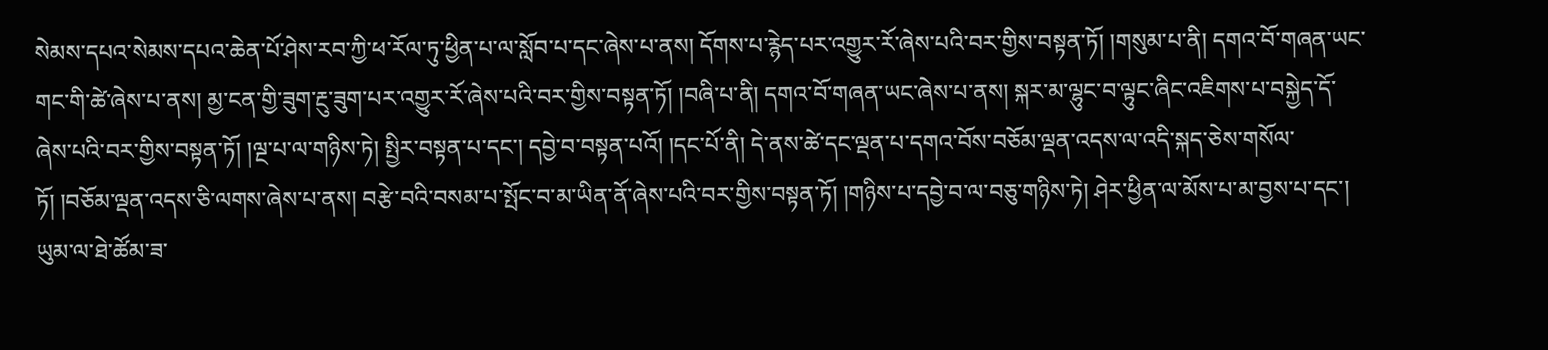སེམས་དཔའ་སེམས་དཔའ་ཆེན་པོ་ཤེས་རབ་ཀྱི་ཕ་རོལ་ཏུ་ཕྱིན་པ་ལ་སློབ་པ་དང་ཞེས་པ་ནས། དོགས་པ་རྙེད་པར་འགྱུར་རོ་ཞེས་པའི་བར་གྱིས་བསྟན་ཏོ། །གསུམ་པ་ནི། དགའ་བོ་གཞན་ཡང་གང་གི་ཚེ་ཞེས་པ་ནས། མྱ་ངན་གྱི་ཟུག་རྔུ་ཟུག་པར་འགྱུར་རོ་ཞེས་པའི་བར་གྱིས་བསྟན་ཏོ། །བཞི་པ་ནི། དགའ་བོ་གཞན་ཡང་ཞེས་པ་ནས། སྐར་མ་ལྷུང་བ་ལྟུང་ཞིང་འཇིགས་པ་བསྐྱེད་དོ་ཞེས་པའི་བར་གྱིས་བསྟན་ཏོ། །ལྔ་པ་ལ་གཉིས་ཏེ། སྤྱིར་བསྟན་པ་དང་། དབྱེ་བ་བསྟན་པའོ། །དང་པོ་ནི། དེ་ནས་ཚེ་དང་ལྡན་པ་དགའ་བོས་བཅོམ་ལྡན་འདས་ལ་འདི་སྐད་ཅེས་གསོལ་ཏོ། །བཅོམ་ལྡན་འདས་ཅི་ལགས་ཞེས་པ་ནས། བརྩེ་བའི་བསམ་པ་སྤོང་བ་མ་ཡིན་ནོ་ཞེས་པའི་བར་གྱིས་བསྟན་ཏོ། །གཉིས་པ་དབྱེ་བ་ལ་བཅུ་གཉིས་ཏེ། ཤེར་ཕྱིན་ལ་མོས་པ་མ་བྱས་པ་དང་། ཡུམ་ལ་ཐེ་ཚོམ་ཟ་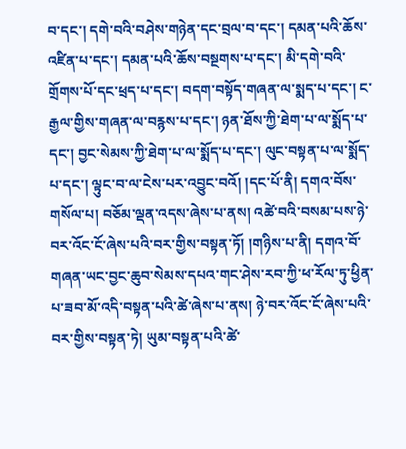བ་དང་། དགེ་བའི་བཤེས་གཉེན་དང་བྲལ་བ་དང་། དམན་པའི་ཆོས་འཛིན་པ་དང་། དམན་པའི་ཆོས་བསྔགས་པ་དང་། མི་དགེ་བའི་གྲོགས་པོ་དང་ཕྲད་པ་དང་། བདག་བསྟོད་གཞན་ལ་སྨད་པ་དང་། ང་རྒྱལ་གྱིས་གཞན་ལ་བརྙས་པ་དང་། ཉན་ཐོས་ཀྱི་ཐེག་པ་ལ་སྨོད་པ་དང་། བྱང་སེམས་ཀྱི་ཐེག་པ་ལ་སྨོད་པ་དང་། ལུང་བསྟན་པ་ལ་སྨོད་པ་དང་། ལྟུང་བ་ལ་ངེས་པར་འབྱུང་བའོ། །དང་པོ་ནི། དགའ་བོས་གསོལ་པ། བཅོམ་ལྡན་འདས་ཞེས་པ་ནས། འཚེ་བའི་བསམ་པས་ཉེ་བར་འོང་ངོ་ཞེས་པའི་བར་གྱིས་བསྟན་ཏོ། །གཉིས་པ་ནི། དགའ་བོ་གཞན་ཡང་བྱང་ཆུབ་སེམས་དཔའ་གང་ཤེས་རབ་ཀྱི་ཕ་རོལ་ཏུ་ཕྱིན་པ་ཟབ་མོ་འདི་བསྟན་པའི་ཚེ་ཞེས་པ་ནས། ཉེ་བར་འོང་ངོ་ཞེས་པའི་བར་གྱིས་བསྟན་ཏེ། ཡུམ་བསྟན་པའི་ཚེ་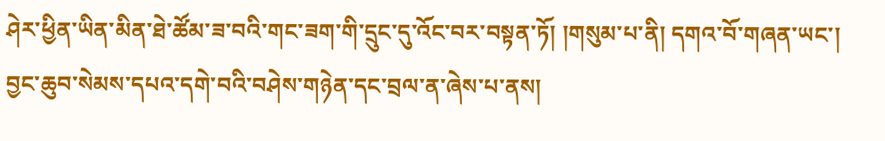ཤེར་ཕྱིན་ཡིན་མིན་ཐེ་ཚོམ་ཟ་བའི་གང་ཟག་གི་དྲུང་དུ་འོང་བར་བསྟན་ཏོ། །གསུམ་པ་ནི། དགའ་བོ་གཞན་ཡང་། བྱང་ཆུབ་སེམས་དཔའ་དགེ་བའི་བཤེས་གཉེན་དང་བྲལ་ན་ཞེས་པ་ནས།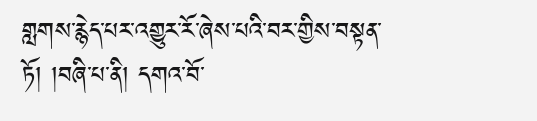གླགས་རྙེད་པར་འགྱུར་རོ་ཞེས་པའི་བར་གྱིས་བསྟན་ཏོ། །བཞི་པ་ནི། དགའ་བོ་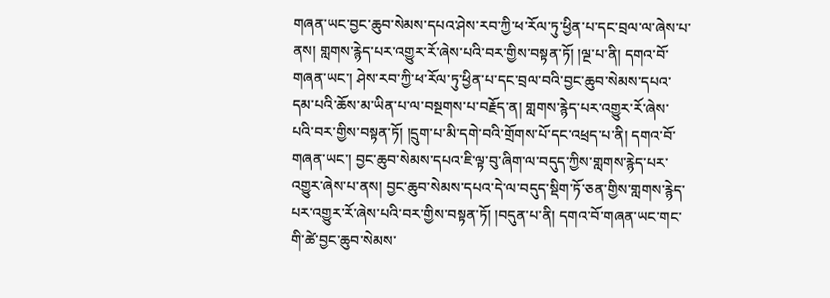གཞན་ཡང་བྱང་ཆུབ་སེམས་དཔའ་ཤེས་རབ་ཀྱི་ཕ་རོལ་ཏུ་ཕྱིན་པ་དང་བྲལ་ལ་ཞེས་པ་ནས། གླགས་རྙེད་པར་འགྱུར་རོ་ཞེས་པའི་བར་གྱིས་བསྟན་ཏོ། །ལྔ་པ་ནི། དགའ་བོ་གཞན་ཡང་། ཤེས་རབ་ཀྱི་ཕ་རོལ་ཏུ་ཕྱིན་པ་དང་བྲལ་བའི་བྱང་ཆུབ་སེམས་དཔའ་དམ་པའི་ཆོས་མ་ཡིན་པ་ལ་བསྔགས་པ་བརྗོད་ན། གླགས་རྙེད་པར་འགྱུར་རོ་ཞེས་པའི་བར་གྱིས་བསྟན་ཏོ། །དྲུག་པ་མི་དགེ་བའི་གྲོགས་པོ་དང་འཕྲད་པ་ནི། དགའ་བོ་གཞན་ཡང་། བྱང་ཆུབ་སེམས་དཔའ་ཇི་ལྟ་བུ་ཞིག་ལ་བདུད་ཀྱིས་གླགས་རྙེད་པར་འགྱུར་ཞེས་པ་ནས། བྱང་ཆུབ་སེམས་དཔའ་དེ་ལ་བདུད་སྡིག་ཏོ་ཅན་གྱིས་གླགས་རྙེད་པར་འགྱུར་རོ་ཞེས་པའི་བར་གྱིས་བསྟན་ཏོ། །བདུན་པ་ནི། དགའ་བོ་གཞན་ཡང་གང་གི་ཚེ་བྱང་ཆུབ་སེམས་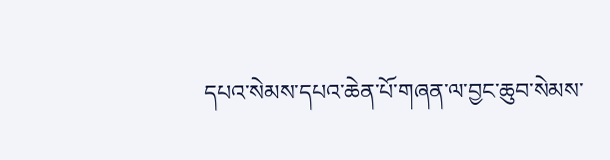དཔའ་སེམས་དཔའ་ཆེན་པོ་གཞན་ལ་བྱང་ཆུབ་སེམས་